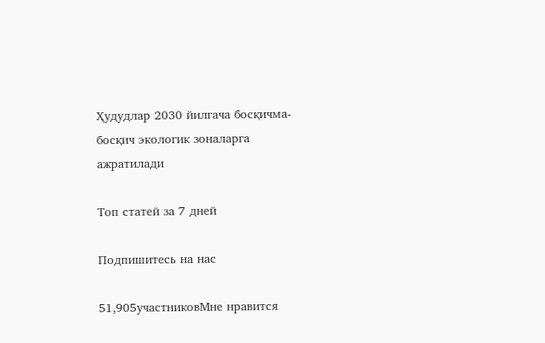Ҳудудлар 2030 йилгача босқичма-босқич экологик зоналарга ажратилади

Топ статей за 7 дней

Подпишитесь на нас

51,905участниковМне нравится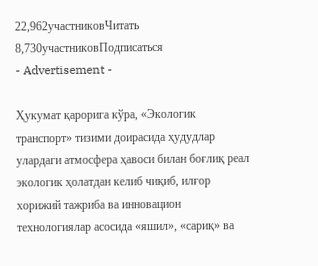22,962участниковЧитать
8,730участниковПодписаться
- Advertisement -

Ҳукумат қарорига кўра, «Экологик транспорт» тизими доирасида ҳудудлар улардаги атмосфера ҳавоси билан боғлиқ реал экологик ҳолатдан келиб чиқиб, илғор хорижий тажриба ва инновацион технологиялар асосида «яшил», «сариқ» ва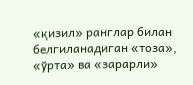«қизил» ранглар билан белгиланадиган «тоза», «ўрта» ва «зарарли»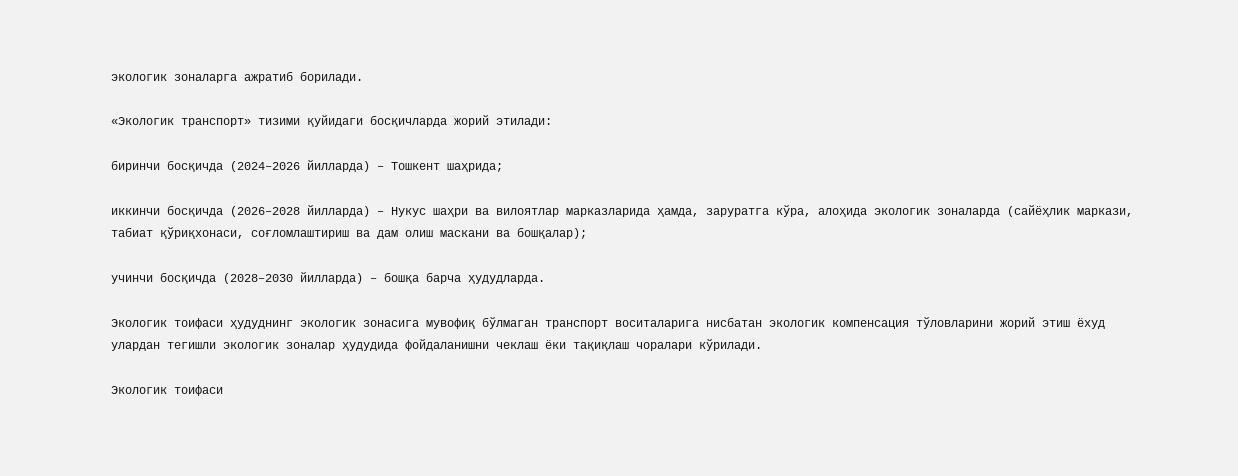экологик зоналарга ажратиб борилади.

«Экологик транспорт» тизими қуйидаги босқичларда жорий этилади:

биринчи босқичда (2024–2026 йилларда) – Тошкент шаҳрида;

иккинчи босқичда (2026–2028 йилларда) – Нукус шаҳри ва вилоятлар марказларида ҳамда, заруратга кўра, алоҳида экологик зоналарда (сайёҳлик маркази, табиат қўриқхонаси, соғломлаштириш ва дам олиш маскани ва бошқалар);

учинчи босқичда (2028–2030 йилларда) – бошқа барча ҳудудларда.

Экологик тоифаси ҳудуднинг экологик зонасига мувофиқ бўлмаган транспорт воситаларига нисбатан экологик компенсация тўловларини жорий этиш ёхуд улардан тегишли экологик зоналар ҳудудида фойдаланишни чеклаш ёки тақиқлаш чоралари кўрилади.

Экологик тоифаси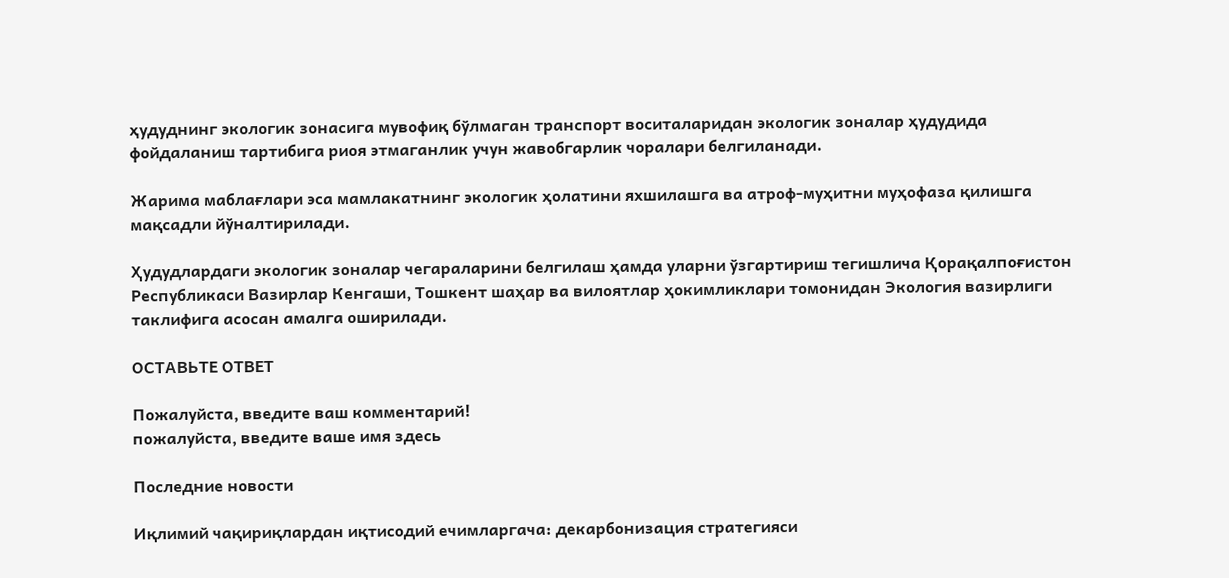ҳудуднинг экологик зонасига мувофиқ бўлмаган транспорт воситаларидан экологик зоналар ҳудудида фойдаланиш тартибига риоя этмаганлик учун жавобгарлик чоралари белгиланади.

Жарима маблағлари эса мамлакатнинг экологик ҳолатини яхшилашга ва атроф-муҳитни муҳофаза қилишга мақсадли йўналтирилади.

Ҳудудлардаги экологик зоналар чегараларини белгилаш ҳамда уларни ўзгартириш тегишлича Қорақалпоғистон Республикаси Вазирлар Кенгаши, Тошкент шаҳар ва вилоятлар ҳокимликлари томонидан Экология вазирлиги таклифига асосан амалга оширилади.

ОСТАВЬТЕ ОТВЕТ

Пожалуйста, введите ваш комментарий!
пожалуйста, введите ваше имя здесь

Последние новости

Иқлимий чақириқлардан иқтисодий ечимларгача: декарбонизация стратегияси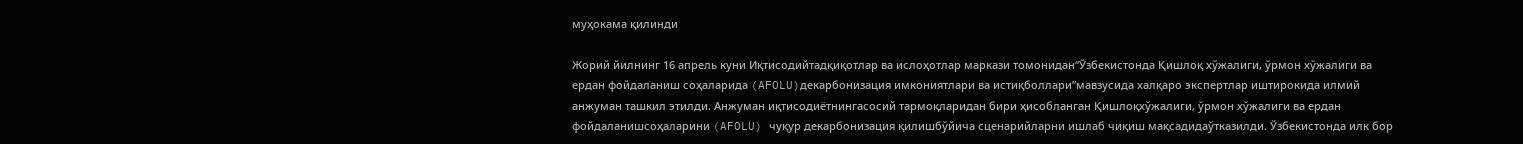муҳокама қилинди

Жорий йилнинг 16 апрель куни Иқтисодийтадқиқотлар ва ислоҳотлар маркази томонидан“Ўзбекистонда Қишлоқ хўжалиги, ўрмон хўжалиги ва ердан фойдаланиш соҳаларида (AFOLU)декарбонизация имкониятлари ва истиқболлари”мавзусида халқаро экспертлар иштирокида илмий анжуман ташкил этилди. Анжуман иқтисодиётнингасосий тармоқларидан бири ҳисобланган Қишлоқхўжалиги, ўрмон хўжалиги ва ердан фойдаланишсоҳаларини (AFOLU) чуқур декарбонизация қилишбўйича сценарийларни ишлаб чиқиш мақсадидаўтказилди. Ўзбекистонда илк бор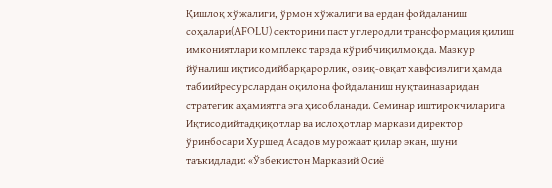Қишлоқ хўжалиги, ўрмон хўжалиги ва ердан фойдаланиш соҳалари(AFOLU) секторини паст углеродли трансформация қилиш имкониятлари комплекс тарзда кўрибчиқилмоқда. Мазкур йўналиш иқтисодийбарқарорлик, озиқ-овқат хавфсизлиги ҳамда табиийресурслардан оқилона фойдаланиш нуқтаиназаридан стратегик аҳамиятга эга ҳисобланади. Семинар иштирокчиларига Иқтисодийтадқиқотлар ва ислоҳотлар маркази директор ўринбосари Хуршед Асадов мурожаат қилар экан, шуни таъкидлади: «Ўзбекистон Марказий Осиё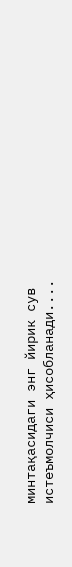минтақасидаги энг йирик сув истеъмолчиси ҳисобланади....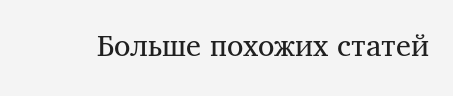Больше похожих статей